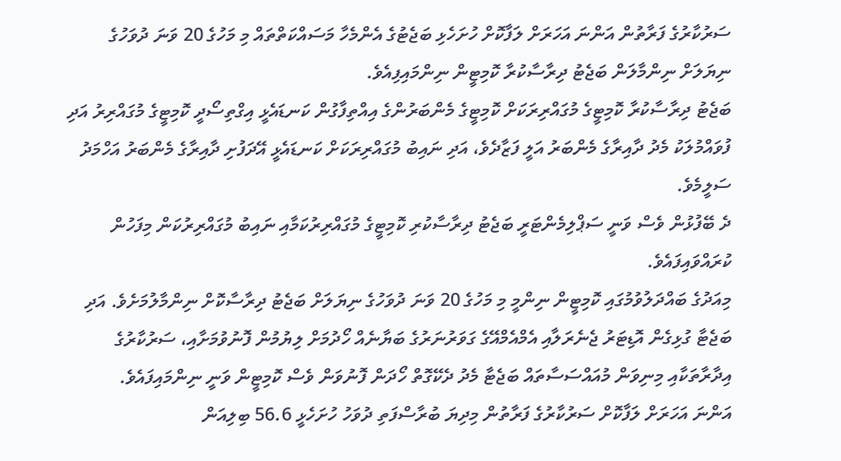ސަރުކާރުގެ ފަރާތުން އަންނަ އަހަރަށް ލަފާކޮށް ހުށަހެޅި ބަޖެޓުގެ އެންމެހާ މަސައްކަތްތައް މި މަހުގެ 20 ވަނަ ދުވަހުގެ ނިޔަލަށް ނިންމާލަން ބަޖެޓު ދިރާސާކުރާ ކޮމިޓީން ނިންމައިފިއެވެ.
ބަޖެޓު ދިރާސާކުރާ ކޮމިޓީގެ މުގައްރިރަކަށް ކޮމިޓީގެ މެންބަރުންގެ އިއްތިފާގުން ކަނޑައެޅީ އިގްތިސޯދީ ކޮމިޓީގެ މުގައްރިރު އަދި ފުވައްމުލަކު މެދު ދާއިރާގެ މެންބަރު އަލީ ފަޒާދެވެ، އަދި ނައިބު މުގައްރިރަކަށް ކަނޑައެޅީ އޭދަފުށި ދާއިރާގެ މެންބަރު އަހްމަދު ސަލީމެވެ.
ދެ ބޭފުޅުން ވެސް ވަނީ ސަޕްލިމެންޓަރީ ބަޖެޓު ދިރާސާކުރި ކޮމިޓީގެ މުގައްރިރުކަމާއި ނައިބު މުގައްރިރުކަން މިފަހުން ކުރައްވައިފައެވެ.
މިއަދުގެ ބައްދަލުވުމުގައި ކޮމިޓީން ނިންމީ މި މަހުގެ 20 ވަނަ ދުވަހުގެ ނިޔަލަށް ބަޖެޓު ދިރާސާކޮށް ނިންމާލުމަށެވެ. އަދި ބަޖެޓާ ގުޅިގެން އޮޑިޓަރު ޖެނެރަލާއި އެމްއެމްއޭގެ ގަވަރުނަރުގެ ބަޔާނެއް ހޯދުމަށް ލިޔުމުން ފޮނުވުމަށާއި، ސަރުކާރުގެ އިދާރާތަކާއި މިނިވަން މުއައްސަސާތައް ބަޖެޓާ މެދު ދެކޭގޮތް ހޯދަން ފޮނުވަން ވެސް ކޮމިޓީން ވަނީ ނިންމައިފައެވެ.
އަންނަ އަހަރަށް ލަފާކޮށް ސަރުކާރުގެ ފަރާތުން މިދިޔަ ބުރާސްފަތި ދުވަހު ހުށަހެޅީ 56.6 ބިލިއަން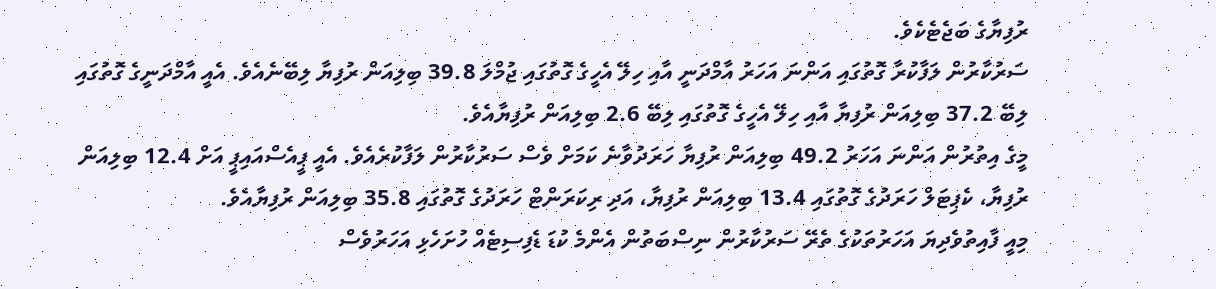ރުފިޔާގެ ބަޖެޓެކެވެ.
ސަރުކާރުން ލަފާކުރާ ގޮތުގައި އަންނަ އަހަރު އާމްދަނީ އާއި ހިލޭ އެހީގެ ގޮތުގައި ޖުމްލަ 39.8 ބިލިއަން ރުފިޔާ ލިބޭނެއެވެ. އެއީ އާމްދަނީގެ ގޮތުގައި ލިބޭ 37.2 ބިލިއަން ރުފިޔާ އާއި ހިލޭ އެހީގެ ގޮތުގައި ލިބޭ 2.6 ބިލިއަން ރުފިޔާއެވެ.
މީގެ އިތުރުން އަންނަ އަހަރު 49.2 ބިލިއަން ރުފިޔާ ހަރަދުވާނެ ކަމަށް ވެސް ސަރުކާރުން ލަފާކުރެއެވެ. އެއީ ޕީއެސްއައިޕީ އަށް 12.4 ބިލިއަން ރުފިޔާ، ކެޕިޓަލް ހަރަދުގެ ގޮތުގައި 13.4 ބިލިއަން ރުފިޔާ، އަދި ރިކަރަންޓް ހަރަދުގެ ގޮތުގައި 35.8 ބިލިއަން ރުފިޔާއެވެ.
މިއީ ފާއިތުވެދިޔަ އަހަރުތަކުގެ ތެރޭ ސަރުކާރުން ނިސްބަތުން އެންމެ ކުޑަ ޑެފިސިޓެއް ހުށަހެޅި އަހަރުވެސް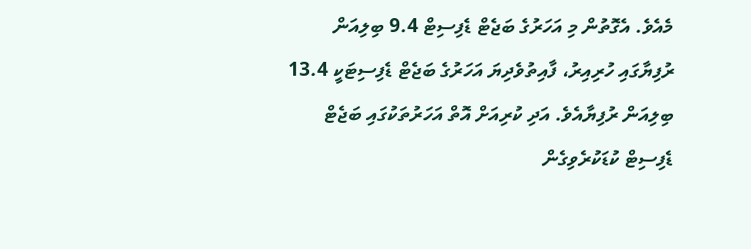މެއެވެ. އެގޮތުން މި އަހަރުގެ ބަޖެޓް ޑެފިސިޓް 9.4 ބިލިއަން ރުފިޔާގައި ހުރިއިރު، ފާއިތުވެދިޔަ އަހަރުގެ ބަޖެޓް ޑެފިސިޓަކީ 13.4 ބިލިއަން ރުފިޔާއެވެ. އަދި ކުރިއަށް އޮތް އަހަރުތަކުގައި ބަޖެޓް ޑެފިސިޓް ކުޑަކުރެވިގެން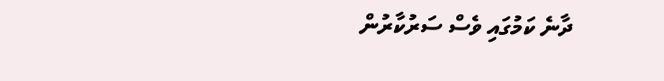ދާނެ ކަމުގައި ވެސް ސަރުކާރުން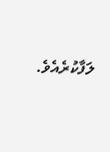ލަފާކުރެއެވެ.